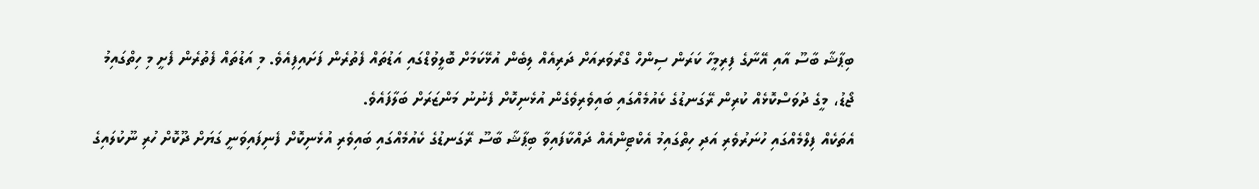ބިޕާޝާ ބާސޫ އާއި އޭނާގެ ފިރިމީހާ ކަރަން ސިންހް ގްރޯވަރއަށް ދަރިއެއް ލިބެން އުޅޭކަމަށް ބޮލީވުޑްގައި އަޑުތައް ފެތުރެން ފަށައިފިއެވެ. މި އަޑުތައް ފެތުރެން ފެށީ މި ހިތްގައިމު ޖޯޑު، މީގެ ދުވަސްކޮޅެއް ކުރިން ރޭގަނޑުގެ ކެއުމެއްގައި ބައިވެރިވެގެން އުޅެނިކޮށް ފެނުނު މަންޒަރަށް ބަލާފައެވެ.
އެތަކެއް ފިލްމެއްގައި ހުނަރުވެރި އަދި ހިތްގައިމު އެކްޓިންއެއް ދައްކާފައިވާ ބިޕާޝާ ބާސޫ ރޭގަނޑުގެ ކެއުމެއްގައި ބައިވެރި އުޅެނިކޮށް ފެނިފައިވަނީ ގަޔަށް ދޫކޮށް ހުރި ނޫކުލައިގެ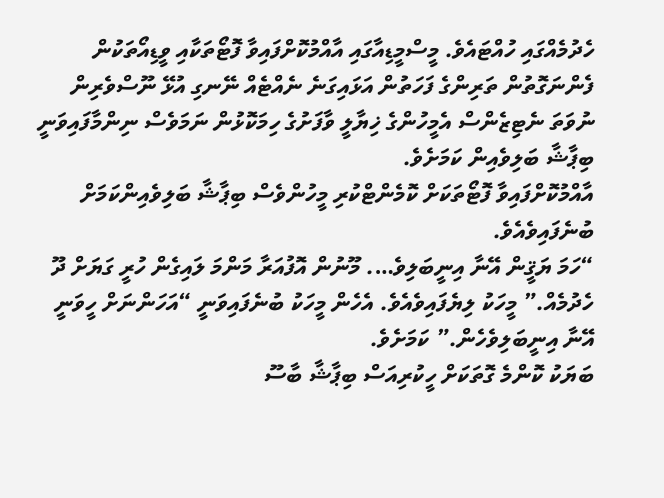ހެދުމެއްގައި ހުއްޓައެވެ. މީސްމީޑިއާގައި އާއްމުކޮށްފައިވާ ފޮޓޯތަކާއި ވީޑިއޯތަކުން ފެންނަގޮތުން ތަރިންގެ ފަހަތުން އަޅައިގަނެ ނެއްޓެއް ނޭނގި އުޅޭ ނޫސްވެރިން ނުވަތަ ނެޓިޒެންސް އެމީހުންގެ ޚިޔާލީ ވާފަށުގެ ހިމަކޮޅުން ނަމަވެސް ނިންމާފައިވަނީ ބިޕާޝާ ބަލިވެއިން ކަމަށެވެ.
އާއްމުކޮށްފައިވާ ފޮޓޯތަކަށް ކޮމެންޓްކުރި މީހުންވެސް ބިޕާޝާ ބަލިވެއިންކަމަށް ބުނެފައިވެއެވެ.
“ހަމަ ޔަޤީން އޭނާ އިނީބަލިވެ…. މޫނުން އޮފުއަރާ މަންމަ ލައިގެން ހުރީ ގަޔަށް ދޫ ހެދުމެއް.” މީހަކު ލިޔެފައިވެއެވެ. އެހެން މީހަކު ބުނެފައިވަނީ “އަހަންނަށް ހީވަނީ އޭނާ އިނީބަލިވެހެން.” ކަމަށެވެ.
ބަޔަކު ކޮންމެ ގޮތަކަށް ހީކުރިއަސް ބިޕާޝާ ބާސޫ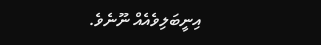އިނީބަލިވެއެއް ނޫނެވެ.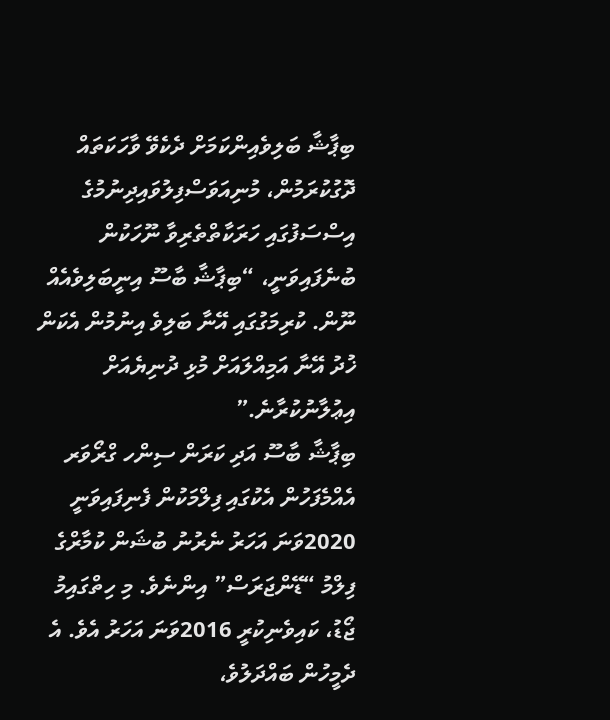ބިޕާޝާ ބަލިވެއިންކަމަށް ދެކެވޭ ވާހަކަތައް ދޮގުކުރަމުން، މުނިއަވަސްފިލުވައިދިނުމުގެ އިސްސަފުގައި ހަރަކާތްތެރިވާ ނޫހަކުން ބުނެފައިވަނީ، “ބިޕާޝާ ބާސޫ އިނީބަލިވެއެއް ނޫން. ކުރިމަގުގައި އޭނާ ބަލިވެ އިނުމުން އެކަން ޚުދު އޭނާ އަމިއްލައަށް މުޅި ދުނިޔެއަށް އިޢުލާނުކުރާނެ.”
ބިޕާޝާ ބާސޫ އަދި ކަރަން ސިންހ ގްރޯވަރ އެއްމެފަހުން އެކުގައި ފިލްމަކުން ފެނިފައިވަނީ 2020ވަނަ އަހަރު ނެރުނު ބުޝަން ކުމާރްގެ ފިލްމު “ޑޭންޖަރަސް” އިންނެވެ. މި ހިތްގައިމު ޖޯޑު، ކައިވެނިކުރީ 2016ވަނަ އަހަރު އެވެ. އެ ދެމީހުން ބައްދަލުވެ،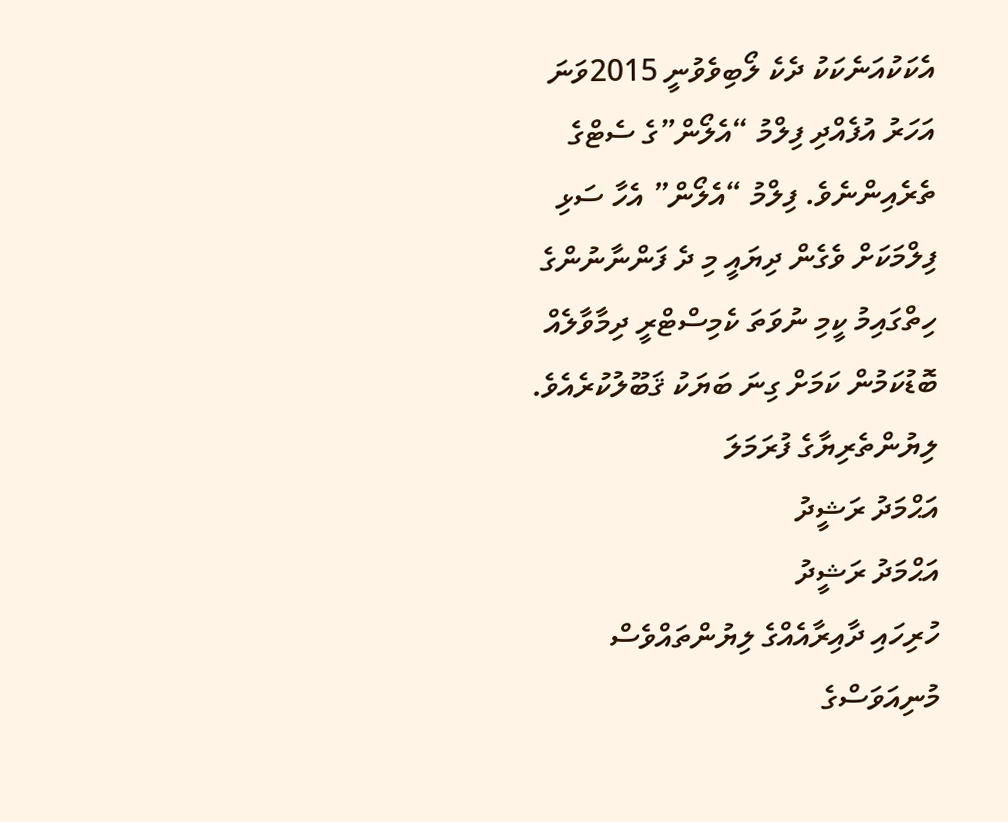އެކަކުއަނެކަކު ދެކެ ލޯބިވެވުނީ 2015ވަނަ އަހަރު އުފެއްދި ފިލްމު “އެލޯން”ގެ ސެޓްގެ ތެރެއިންނެވެ. ފިލްމު “އެލޯން” އެހާ ސަޅި ފިލްމަކަށް ވެގެން ދިޔައީ މި ދެ ފަންނާނުންގެ ހިތްގައިމު ކީމި ނުވަތަ ކެމިސްޓްރީ ދިމާވާލެއް ބޮޑުކަމުން ކަމަށް ގިނަ ބަޔަކު ޤަބޫލުކުރެއެވެ.
ލިޔުންތެރިޔާގެ ފުރަމަލަ
އަޙްމަދު ރަޝީދު
އަޙްމަދު ރަޝީދު
ހުރިހައި ދާއިރާއެއްގެ ލިޔުންތައްވެސް މުނިއަވަސްގެ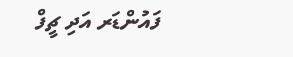ފައުންޑަރ އަދި ޗީފް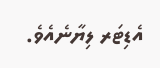އެޑިޓަރ ލިޔާނެއެވެ.